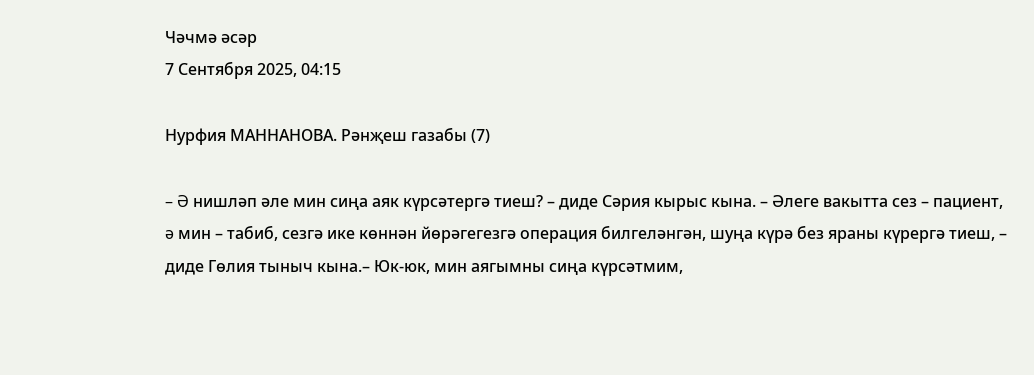Чәчмә әсәр
7 Сентября 2025, 04:15

Нурфия МАННАНОВА. Рəнҗеш газабы (7)

– Ə нишлəп əле мин сиңа аяк күрсəтергə тиеш? – диде Сəрия кырыс кына. – Əлеге вакытта сез – пациент, ə мин – табиб, сезгə ике көннəн йөрəгегезгə операция билгелəнгəн, шуңа күрə без яраны күрергə тиеш, – диде Гөлия тыныч кына.– Юк-юк, мин аягымны сиңа күрсəтмим,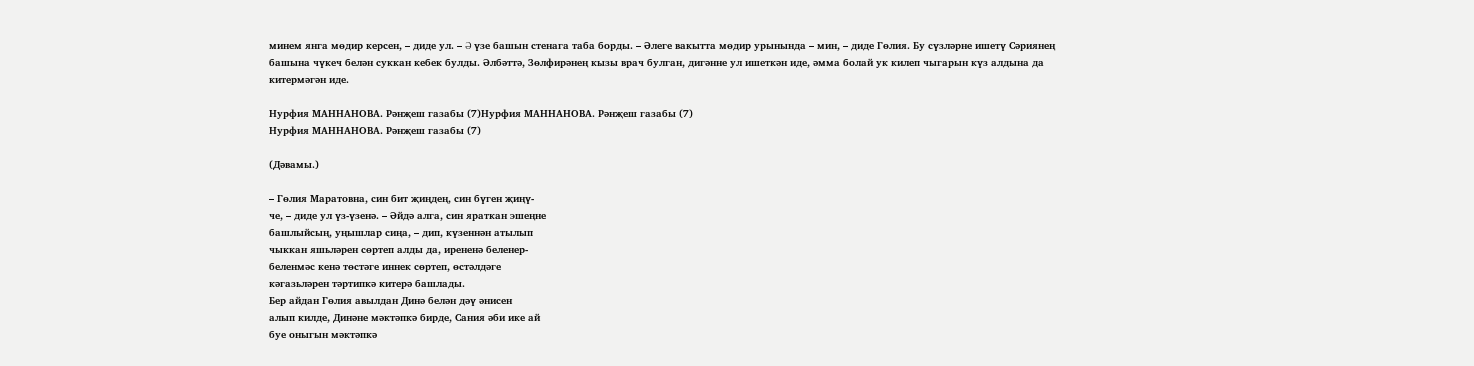минем янга мөдир керсен, – диде ул. – Ə үзе башын стенага таба борды. – Əлеге вакытта мөдир урынында – мин, – диде Гөлия. Бу сүзлəрне ишетү Сəриянең башына чүкеч белəн суккан кебек булды. Əлбəттə, Зөлфирəнең кызы врач булган, дигəнне ул ишеткəн иде, əмма болай ук килеп чыгарын күз алдына да китермəгəн иде.

Нурфия МАННАНОВА. Рəнҗеш газабы (7)Нурфия МАННАНОВА. Рəнҗеш газабы (7)
Нурфия МАННАНОВА. Рəнҗеш газабы (7)

(Дәвамы.)

– Гөлия Маратовна, син бит җиңдең, син бүген җиңү-
че, – диде ул үз-үзенə. – Əйдə алга, син яраткан эшеңне
башлыйсың, уңышлар сиңа, – дип, күзеннəн атылып
чыккан яшьлəрен сөртеп алды да, ирененə беленер-
беленмəс кенə төстəге иннек сөртеп, өстəлдəге
кəгазьлəрен тəртипкə китерə башлады.
Бер айдан Гөлия авылдан Динə белəн дəү əнисен
алып килде, Динəне мəктəпкə бирде, Сания əби ике ай
буе оныгын мəктəпкə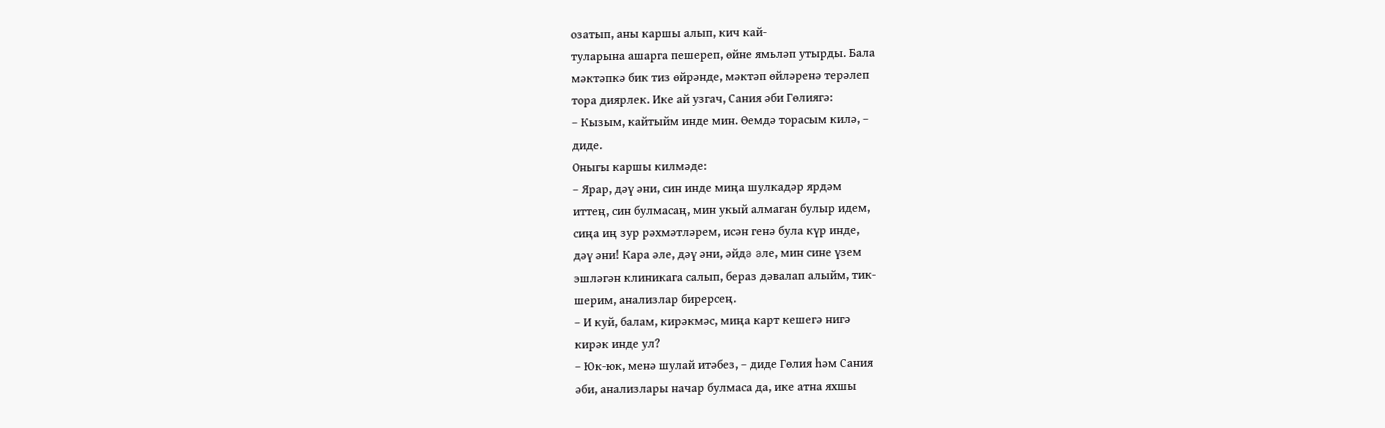озатып, аны каршы алып, кич кай-
туларына ашарга пешереп, өйне ямьлəп утырды. Бала
мəктəпкə бик тиз өйрəнде, мəктəп өйлəренə терəлеп
тора диярлек. Ике ай узгач, Сания əби Гөлиягə:
– Кызым, кайтыйм инде мин. Өемдə торасым килə, –
диде.
Оныгы каршы килмəде:
– Ярар, дəү əни, син инде миңа шулкадəр ярдəм
иттең, син булмасаң, мин укый алмаган булыр идем,
сиңа иң зур рəхмəтлəрем, исəн генə була күр инде,
дəү əни! Кара əле, дəү əни, əйдə əле, мин сине үзем
эшлəгəн клиникага салып, бераз дəвалап алыйм, тик-
шерим, анализлар бирерсең.
– И куй, балам, кирəкмəс, миңа карт кешегə нигə
кирəк инде ул?
– Юк-юк, менə шулай итəбез, – диде Гөлия һəм Сания
əби, анализлары начар булмаса да, ике атна яхшы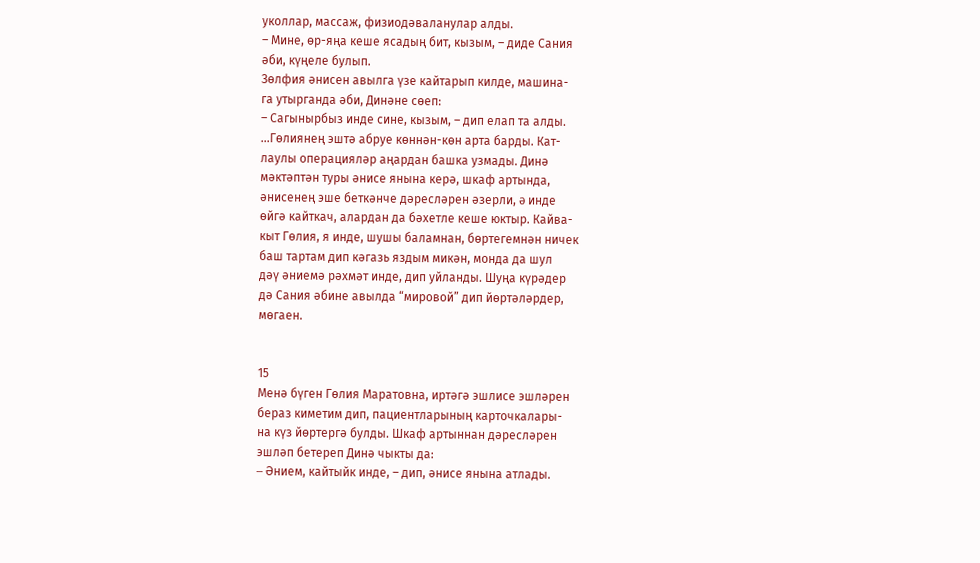уколлар, массаж, физиодəваланулар алды.
– Мине, өр-яңа кеше ясадың бит, кызым, – диде Сания
əби, күңеле булып.
Зөлфия əнисен авылга үзе кайтарып килде, машина-
га утырганда əби, Динəне сөеп:
– Сагынырбыз инде сине, кызым, – дип елап та алды.
...Гөлиянең эштə абруе көннəн-көн арта барды. Кат-
лаулы операциялəр аңардан башка узмады. Динə
мəктəптəн туры əнисе янына керə, шкаф артында,
əнисенең эше беткəнче дəреслəрен əзерли, ə инде
өйгə кайткач, алардан да бəхетле кеше юктыр. Кайва-
кыт Гөлия, я инде, шушы баламнан, бөртегемнəн ничек
баш тартам дип кəгазь яздым микəн, монда да шул
дəү əниемə рəхмəт инде, дип уйланды. Шуңа күрəдер
дə Сания əбине авылда “мировой” дип йөртəлəрдер,
мөгаен.


15
Менə бүген Гөлия Маратовна, иртəгə эшлисе эшлəрен
бераз киметим дип, пациентларының карточкалары-
на күз йөртергə булды. Шкаф артыннан дəреслəрен
эшлəп бетереп Динə чыкты да:
– Əнием, кайтыйк инде, – дип, əнисе янына атлады.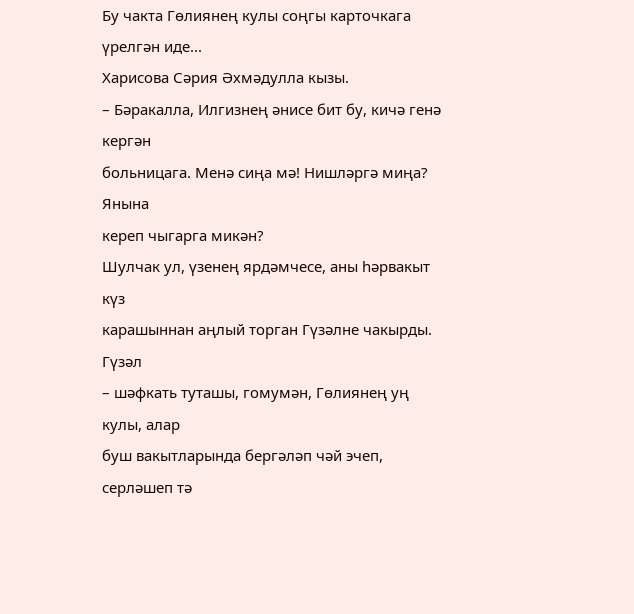Бу чакта Гөлиянең кулы соңгы карточкага үрелгəн иде...
Харисова Сəрия Əхмəдулла кызы.
– Бəракалла, Илгизнең əнисе бит бу, кичə генə кергəн
больницага. Менə сиңа мə! Нишлəргə миңа? Янына
кереп чыгарга микəн?
Шулчак ул, үзенең ярдəмчесе, аны һəрвакыт күз
карашыннан аңлый торган Гүзəлне чакырды. Гүзəл
– шəфкать туташы, гомумəн, Гөлиянең уң кулы, алар
буш вакытларында бергəлəп чəй эчеп, серлəшеп тə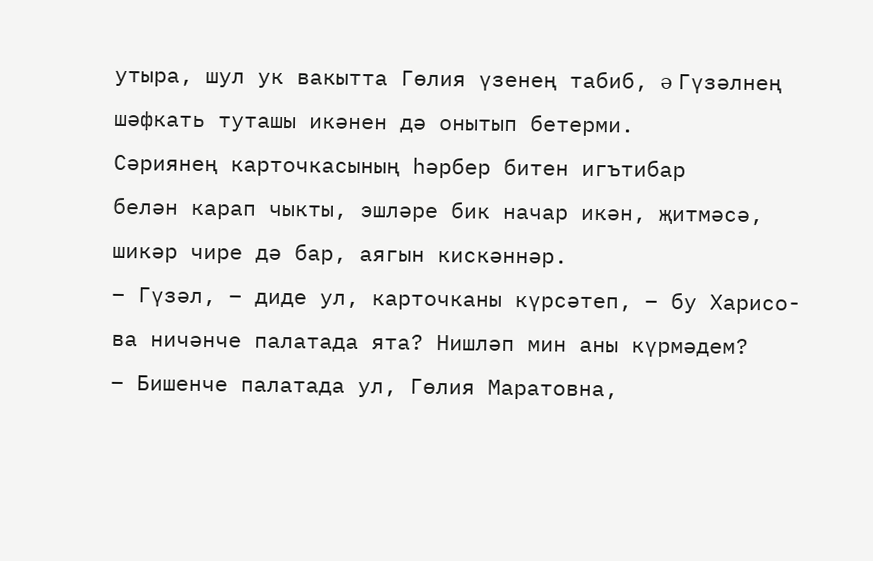утыра, шул ук вакытта Гөлия үзенең табиб, ə Гүзəлнең
шəфкать туташы икəнен дə онытып бетерми.
Сəриянең карточкасының һəрбер битен игътибар
белəн карап чыкты, эшлəре бик начар икəн, җитмəсə,
шикəр чире дə бар, аягын кискəннəр.
– Гүзəл, – диде ул, карточканы күрсəтеп, – бу Харисо-
ва ничəнче палатада ята? Нишлəп мин аны күрмəдем?
– Бишенче палатада ул, Гөлия Маратовна,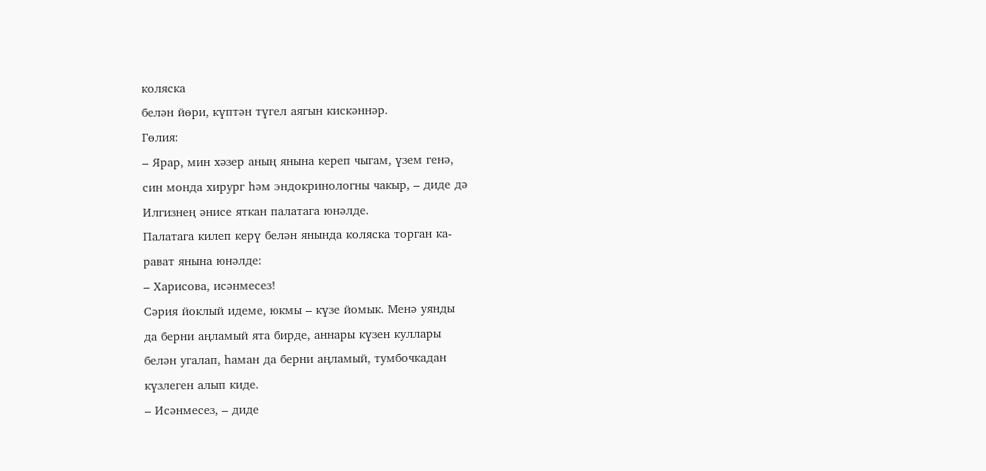коляска
белəн йөри, күптəн түгел аягын кискəннəр.
Гөлия:
– Ярар, мин хəзер аның янына кереп чыгам, үзем генə,
син монда хирург һəм эндокринологны чакыр, – диде дə
Илгизнең əнисе яткан палатага юнəлде.
Палатага килеп керү белəн янында коляска торган ка-
рават янына юнəлде:
– Харисова, исəнмесез!
Сəрия йоклый идеме, юкмы – күзе йомык. Менə уянды
да берни аңламый ята бирде, аннары күзен куллары
белəн угалап, һаман да берни аңламый, тумбочкадан
күзлеген алып киде.
– Исəнмесез, – диде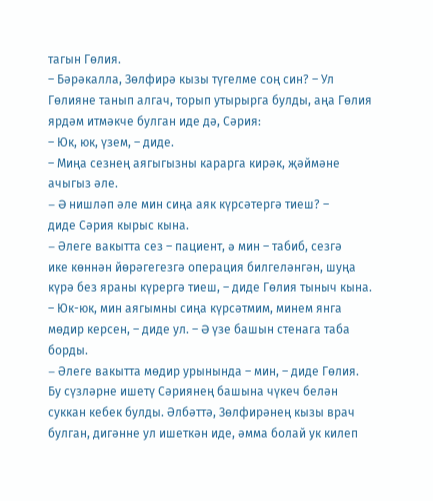тагын Гөлия.
– Бəрəкалла, Зөлфирə кызы түгелме соң син? – Ул
Гөлияне танып алгач, торып утырырга булды, аңа Гөлия
ярдəм итмəкче булган иде дə, Сəрия:
– Юк, юк, үзем, – диде.
– Миңа сезнең аягыгызны карарга кирəк, җəймəне
ачыгыз əле.
– Ə нишлəп əле мин сиңа аяк күрсəтергə тиеш? –
диде Сəрия кырыс кына.
– Əлеге вакытта сез – пациент, ə мин – табиб, сезгə
ике көннəн йөрəгегезгə операция билгелəнгəн, шуңа
күрə без яраны күрергə тиеш, – диде Гөлия тыныч кына.
– Юк-юк, мин аягымны сиңа күрсəтмим, минем янга
мөдир керсен, – диде ул. – Ə үзе башын стенага таба
борды.
– Əлеге вакытта мөдир урынында – мин, – диде Гөлия.
Бу сүзлəрне ишетү Сəриянең башына чүкеч белəн
суккан кебек булды. Əлбəттə, Зөлфирəнең кызы врач
булган, дигəнне ул ишеткəн иде, əмма болай ук килеп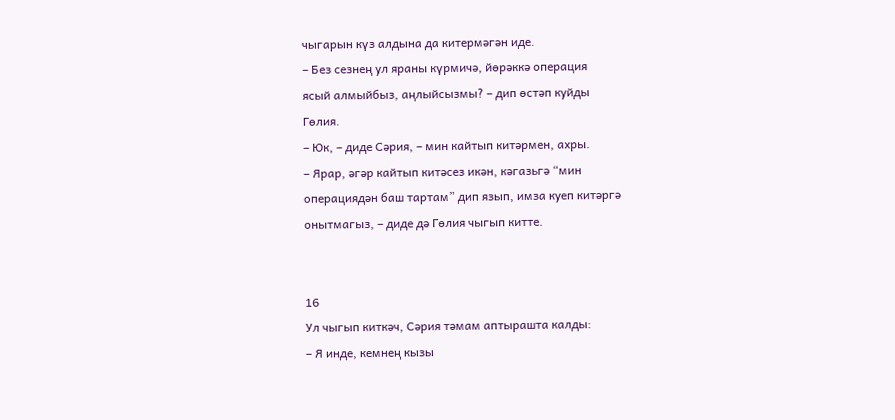чыгарын күз алдына да китермəгəн иде.
– Без сезнең ул яраны күрмичə, йөрəккə операция
ясый алмыйбыз, аңлыйсызмы? – дип өстəп куйды
Гөлия.
– Юк, – диде Сəрия, – мин кайтып китəрмен, ахры.
– Ярар, əгəр кайтып китəсез икəн, кəгазьгə “мин
операциядəн баш тартам” дип язып, имза куеп китəргə
онытмагыз, – диде дə Гөлия чыгып китте.


16
Ул чыгып киткəч, Сəрия тəмам аптырашта калды:
– Я инде, кемнең кызы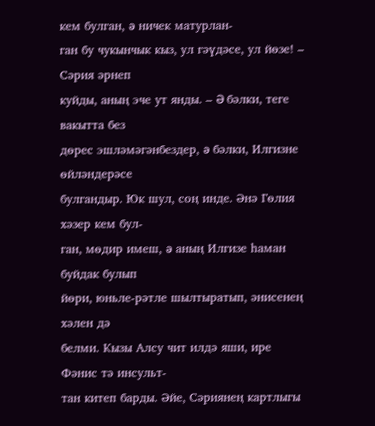кем булган, ə ничек матурлан-
ган бу чукынчык кыз, ул гəүдəсе, ул йөзе! – Сəрия əрнеп
куйды, аның эче ут янды. – Ə бəлки, теге вакытта без
дөрес эшлəмəгəнбездер, ə бəлки, Илгизне өйлəндерəсе
булгандыр. Юк шул, соң инде. Əнə Гөлия хəзер кем бул-
ган, мөдир имеш, ə аның Илгизе һаман буйдак булып
йөри, юньле-рəтле шылтыратып, əнисенең хəлен дə
белми. Кызы Алсу чит илдə яши, ире Фəнис тə инсульт-
тан китеп барды. Əйе, Сəриянең картлыгы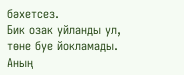бəхетсез.
Бик озак уйланды ул, төне буе йокламады. Аның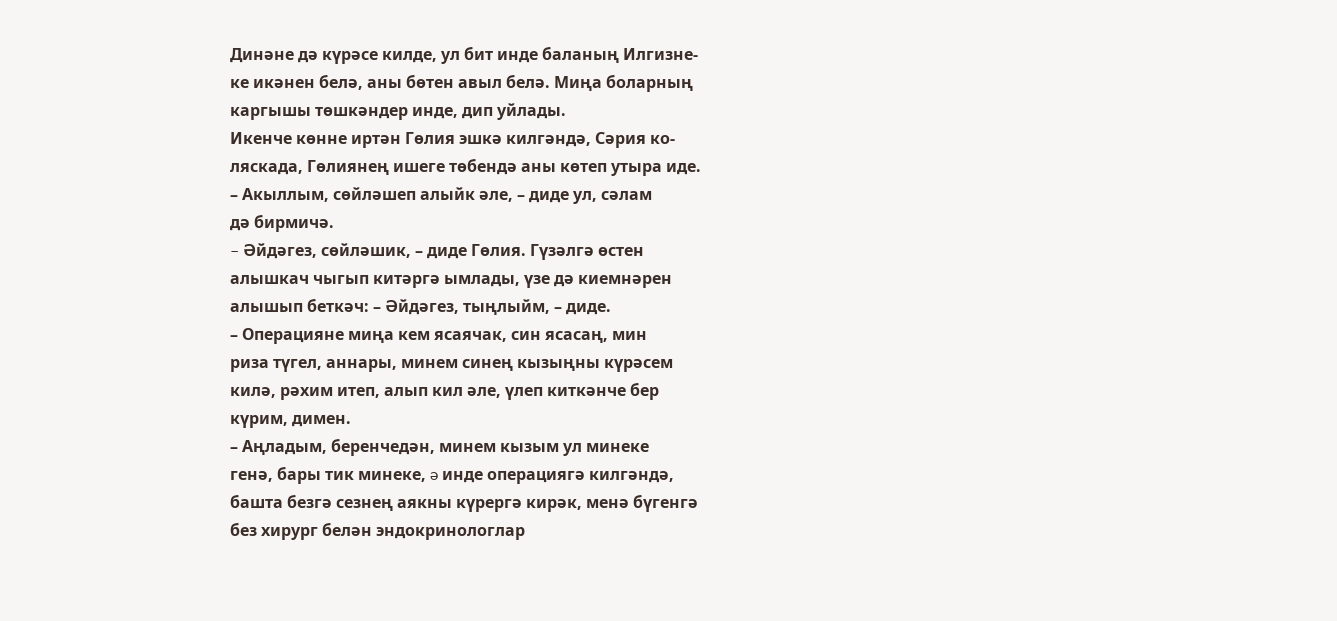Динəне дə күрəсе килде, ул бит инде баланың Илгизне-
ке икəнен белə, аны бөтен авыл белə. Миңа боларның
каргышы төшкəндер инде, дип уйлады.
Икенче көнне иртəн Гөлия эшкə килгəндə, Сəрия ко-
ляскада, Гөлиянең ишеге төбендə аны көтеп утыра иде.
– Акыллым, сөйлəшеп алыйк əле, – диде ул, сəлам
дə бирмичə.
– Əйдəгез, сөйлəшик, – диде Гөлия. Гүзəлгə өстен
алышкач чыгып китəргə ымлады, үзе дə киемнəрен
алышып беткəч: – Əйдəгез, тыңлыйм, – диде.
– Операцияне миңа кем ясаячак, син ясасаң, мин
риза түгел, аннары, минем синең кызыңны күрəсем
килə, рəхим итеп, алып кил əле, үлеп киткəнче бер
күрим, димен.
– Аңладым, беренчедəн, минем кызым ул минеке
генə, бары тик минеке, ə инде операциягə килгəндə,
башта безгə сезнең аякны күрергə кирəк, менə бүгенгə
без хирург белəн эндокринологлар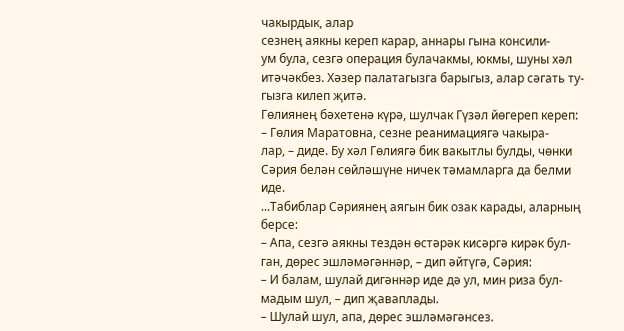чакырдык, алар
сезнең аякны кереп карар, аннары гына консили-
ум була, сезгə операция булачакмы, юкмы, шуны хəл
итəчəкбез. Хəзер палатагызга барыгыз, алар сəгать ту-
гызга килеп җитə.
Гөлиянең бəхетенə күрə, шулчак Гүзəл йөгереп кереп:
– Гөлия Маратовна, сезне реанимациягə чакыра-
лар, – диде. Бу хəл Гөлиягə бик вакытлы булды, чөнки
Сəрия белəн сөйлəшүне ничек тəмамларга да белми
иде.
...Табиблар Сəриянең аягын бик озак карады, аларның
берсе:
– Апа, сезгə аякны тездəн өстəрəк кисəргə кирəк бул-
ган, дөрес эшлəмəгəннəр, – дип əйтүгə, Сəрия:
– И балам, шулай дигəннəр иде дə ул, мин риза бул-
мадым шул, – дип җаваплады.
– Шулай шул, апа, дөрес эшлəмəгəнсез.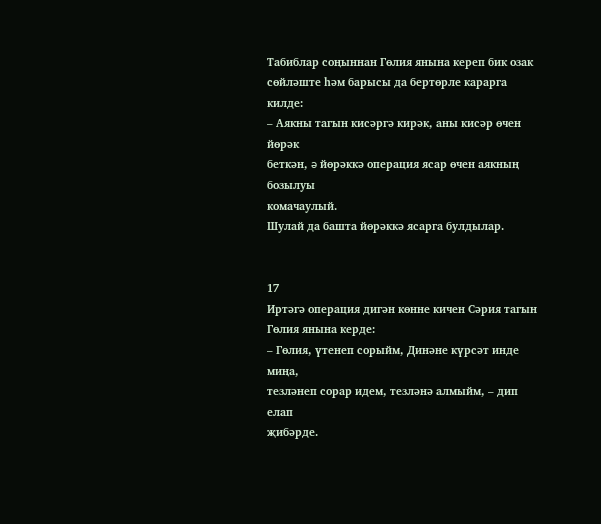Табиблар соңыннан Гөлия янына кереп бик озак
сөйлəште һəм барысы да бертөрле карарга килде:
– Аякны тагын кисəргə кирəк, аны кисəр өчен йөрəк
беткəн, ə йөрəккə операция ясар өчен аякның бозылуы
комачаулый.
Шулай да башта йөрəккə ясарга булдылар.


17
Иртəгə операция дигəн көнне кичен Сəрия тагын
Гөлия янына керде:
– Гөлия, үтенеп сорыйм, Динəне күрсəт инде миңа,
тезлəнеп сорар идем, тезлəнə алмыйм, – дип елап
җибəрде.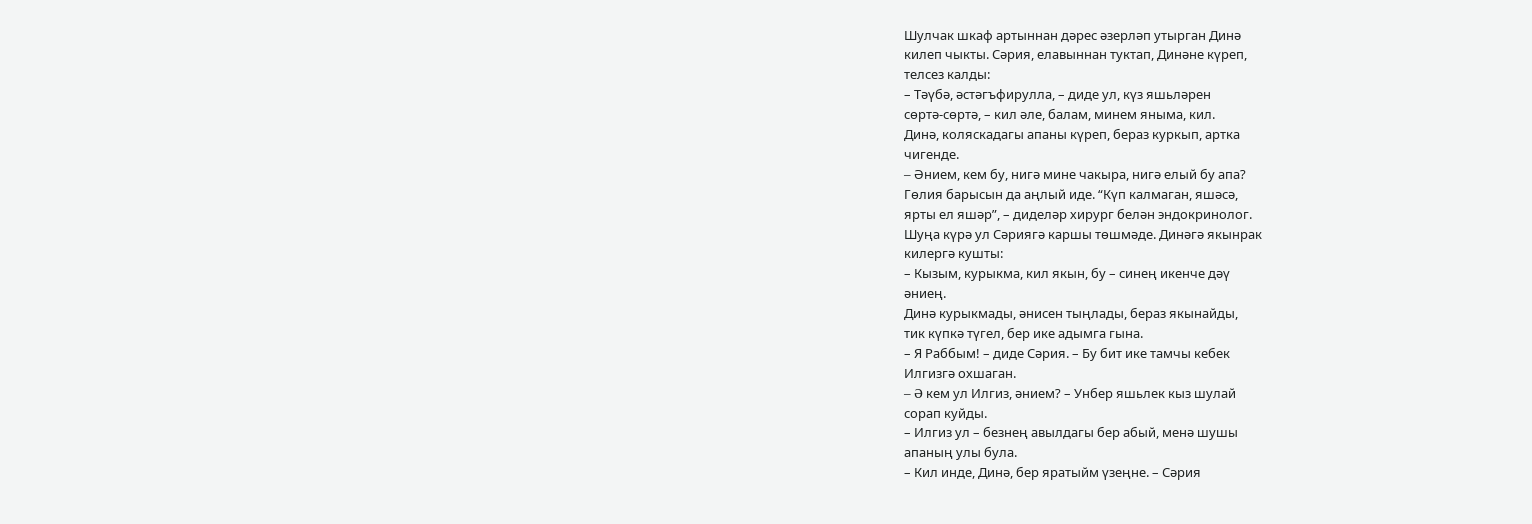Шулчак шкаф артыннан дəрес əзерлəп утырган Динə
килеп чыкты. Сəрия, елавыннан туктап, Динəне күреп,
телсез калды:
– Тəүбə, əстəгъфирулла, – диде ул, күз яшьлəрен
сөртə-сөртə, – кил əле, балам, минем яныма, кил.
Динə, коляскадагы апаны күреп, бераз куркып, артка
чигенде.
– Əнием, кем бу, нигə мине чакыра, нигə елый бу апа?
Гөлия барысын да аңлый иде. “Күп калмаган, яшəсə,
ярты ел яшəр”, – диделəр хирург белəн эндокринолог.
Шуңа күрə ул Сəриягə каршы төшмəде. Динəгə якынрак
килергə кушты:
– Кызым, курыкма, кил якын, бу – синең икенче дəү
əниең.
Динə курыкмады, əнисен тыңлады, бераз якынайды,
тик күпкə түгел, бер ике адымга гына.
– Я Раббым! – диде Сəрия. – Бу бит ике тамчы кебек
Илгизгə охшаган.
– Ə кем ул Илгиз, əнием? – Унбер яшьлек кыз шулай
сорап куйды.
– Илгиз ул – безнең авылдагы бер абый, менə шушы
апаның улы була.
– Кил инде, Динə, бер яратыйм үзеңне. – Сəрия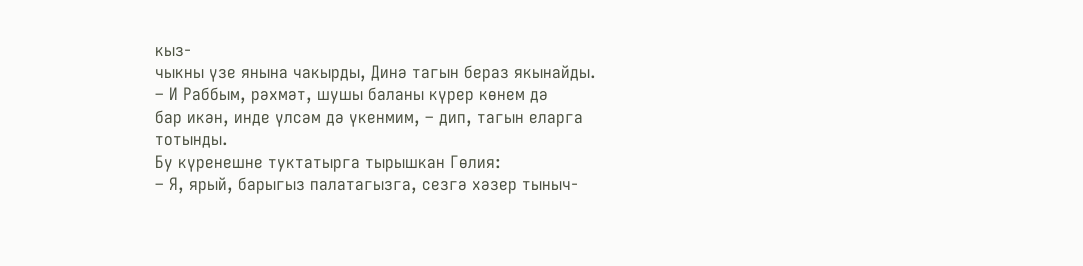кыз-
чыкны үзе янына чакырды, Динə тагын бераз якынайды.
– И Раббым, рəхмəт, шушы баланы күрер көнем дə
бар икəн, инде үлсəм дə үкенмим, – дип, тагын еларга
тотынды.
Бу күренешне туктатырга тырышкан Гөлия:
– Я, ярый, барыгыз палатагызга, сезгə хəзер тыныч-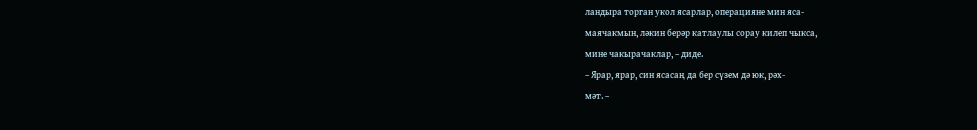ландыра торган укол ясарлар, операцияне мин яса-
маячакмын, лəкин берəр катлаулы сорау килеп чыкса,
мине чакырачаклар, – диде.
– Ярар, ярар, син ясасаң да бер сүзем дə юк, рəх-
мəт. –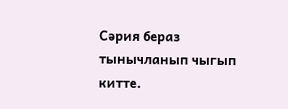Сəрия бераз тынычланып чыгып китте.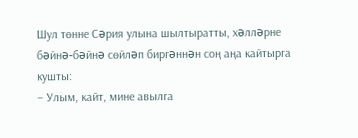Шул төнне Сəрия улына шылтыратты, хəллəрне
бəйнə-бəйнə сөйлəп биргəннəн соң аңа кайтырга
кушты:
– Улым, кайт, мине авылга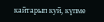кайтарып куй, күпме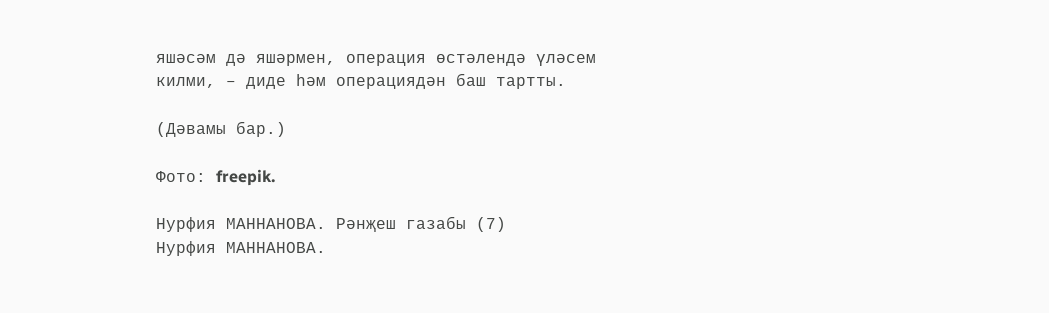яшəсəм дə яшəрмен, операция өстəлендə үлəсем
килми, – диде һəм операциядəн баш тартты.

(Дәвамы бар.)

Фото: freepik.

Нурфия МАННАНОВА. Рəнҗеш газабы (7)
Нурфия МАННАНОВА.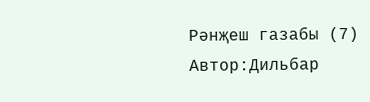Рəнҗеш газабы (7)
Автор:Дильбар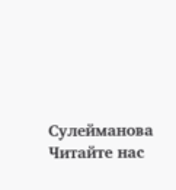Сулейманова
Читайте нас